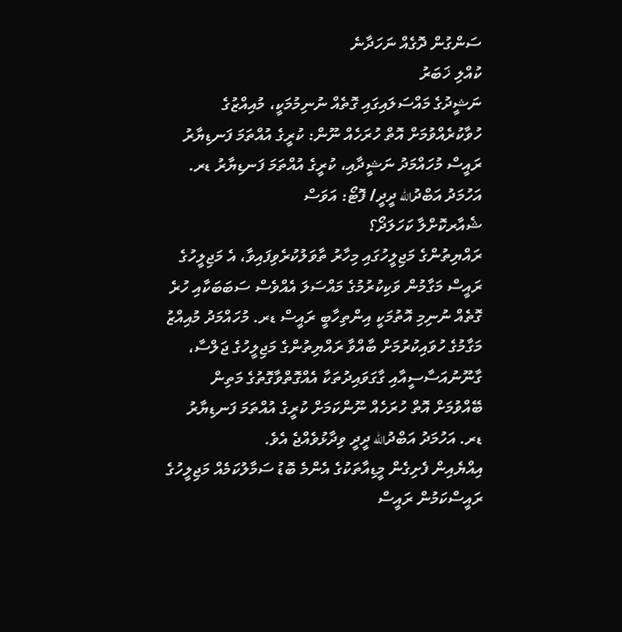ސަންގުން ދޮގެއް ނަހަދާނެ
ކުއްލި ޚަބަރު
ނަޝީދުގެ މައްސަލައިގައި ގޮތެއް ނުނިމުމަކީ، މުއިއްޒުގެ ހުވާކުރެއްވުމަށް އޮތް ހުރަހެއް ނޫން: ކުރީގެ އުއްތަމަ ފަނޑިޔާރު
ރައީސް މުހައްމަދު ނަޝީދާއި، ކުރީގެ އުއްތަމަ ފަނޑިޔާރު ޑރ. އަހުމަދު އަބްދުالله ދީދީ/ ފޮޓޯ: އަވަސް
ޝެއާރކޮށްލާ ކަހަލަދޯ؟
ރައްޔިތުންގެ މަޖިލީހުގައި މިހާރު ތާވަލުކުރެވިފައިވާ، އެ މަޖިލީހުގެ ރައީސް މަގާމުން ވަކިކުރުމުގެ މައްސަލަ އެއްވެސް ސަބަބަކާއި ހުރެ ގޮތެއް ނުނިމި އޮތުމަކީ އިންތިހާބީ ރައީސް ޑރ. މުހައްމަދު މުއިއްޒު މަގާމުގެ ހުވައިކުރުމަށް ބާއްވާ ރައްޔިތުންގެ މަޖިލީހުގެ ޖަލްސާ، ގާނޫނުއަސާސީއާއި ގާގަވައިދުތަކާ އެއްގޮތްވާގޮތުގެ މަތިން ބޭއްވުމަށް އޮތް ހުރަހެއް ނޫންކަމަށް ކުރީގެ އުއްތަމަ ފަނޑިޔާރު ޑރ. އަހުމަދު އަބްދުالله ދީދީ ވިދާޅުވެއްޖެ އެވެ.
އިއްޔެއިން ފެށިގެން މީޑިއާތަކުގެ އެންމެ ބޮޑު ސަމާލުކަމެއް މަޖިލީހުގެ ރައީސްކަމުން ރައީސް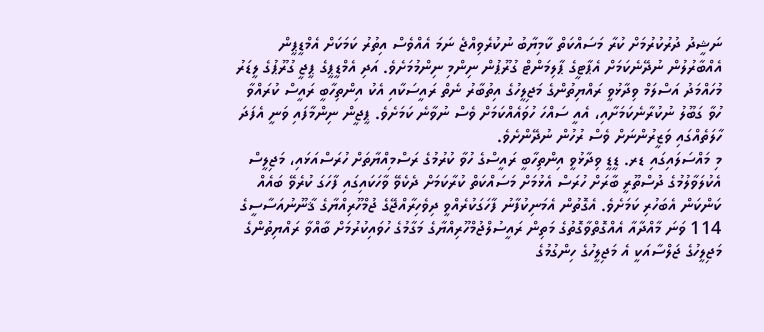ނަޝީދު ދުރުކުރުމަށް ކުރާ މަސައްކަތް ކާމިޔާބު ނުކުރެވިއްޖެ ނަމަ އެއްވެސް އިތުރު ކަމަކަށް އެމްޑީޕީން އެއްބާރުލުން ނުދޭނެކަމަށް އެޕާޓީގެ ޕާލިމަންޓް ގުރޫޕުން ނިންމި ނިންމުމަށެވެ. އަދި އެމްޑީޕީގެ ޕީޖީ ގުރޫޕުގެ ލީޑަރު މުހައްމަދު އަސްލަމް ވިދާޅުވީ ރައްޔިތުންގެ މަޖިލީހުގެ އިތުބާރު ނެތް ރައީސަކާއި އެކު އިންތިހާބީ ރައީސް ކުރައްވާ ހުވާ ގަބޫލު ނުކުރާނެކަމަށާއި، އެއީ ސައްހަ ހުވައެއްކަމަށް ވެސް ނުވާނެ ކަމަށެވެ. ޕީޖީން ނިންމާފައި ވަނީ އެފަދަ ހާލަތެއްގައި ވަޒީރުންނަށް ވެސް ރުހުން ނުދޭންށެވެ.
މި މައްސަލައިގައި ޑރ. ޑީޑީ ވިދާޅުވީ އިންތިހާބީ ރައީސްގެ ހުވާ ކުރުމުގެ ރަސްމިއްޔާތަށް ހުރަސްއަޅައި، މަޖިލީސް އެކުލަވާލުމުގެ ދުސްތޫރީ ބާރަށް ހުރަސް އެޅުމަށް މަސައްކަތް ކުރާކަމަށް ދެކެވޭ ވާހަކައިގައި ފާހަގަ ކުރެވޭ ބައެއް ކަންކަން އެބަހުރި ކަމަށެވެ. އެގޮތުން އެމަނިކުފާނު ފާހަގަކުރެއްވީ ދިވެހިރާއްޖޭގެ ޖުމްހޫރިއްޔާގެ ޤާނޫނުއަސާސީގެ 114 ވަނަ މާއްދާއާ އެއްގޮތްވާގޮތުގެ މަތިން ރައީސުލްޖުމްހޫރިއްޔާގެ މަގާމުގެ ހުވައިކުރުމަށް ބާއްވާ ރައްޔިތުންގެ މަޖިލީހުގެ ޖަލްސާއަކީ އެ މަޖިލީހުގެ ހިންގުމުގެ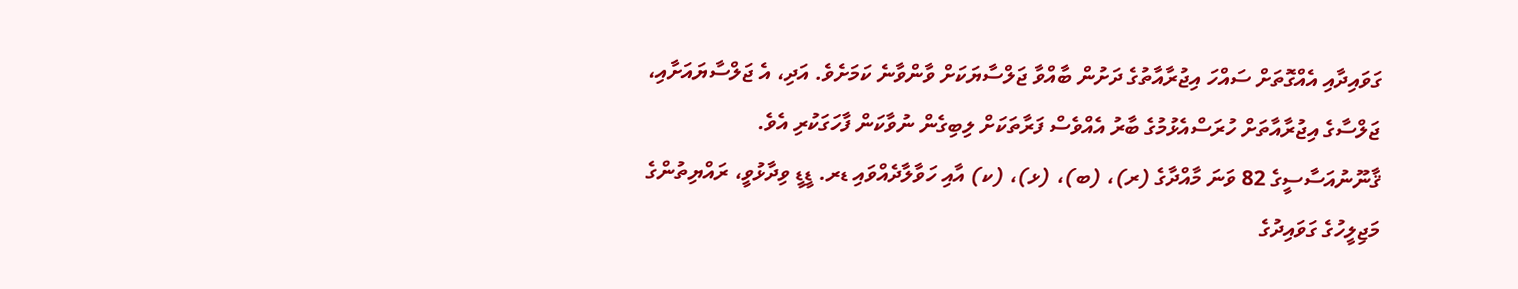ގަވައިދާއި އެއްގޮތަށް ސައްހަ އިޖުރާއާތުގެ ދަށުން ބާއްވާ ޖަލްސާޔަކަށް ވާންވާނެ ކަމަށެވެ. އަދި، އެ ޖަލްސާޔައަށާއި، ޖަލްސާގެ އިޖުރާއާތަށް ހުރަސްއެޅުމުގެ ބާރު އެއްވެސް ފަރާތަކަށް ލިބިގެން ނުވާކަން ފާހަގަކުރި އެވެ.
ޤާނޫނުއަސާސީގެ 82 ވަނަ މާއްދާގެ (ރ)، (ބ)، (ޅ)، (ކ) އާއި ހަވާލާދެއްވައި ޑރ. ޑީޑީ ވިދާޅުވީ، ރައްޔިތުންގެ މަޖިލީހުގެ ގަވައިދުގެ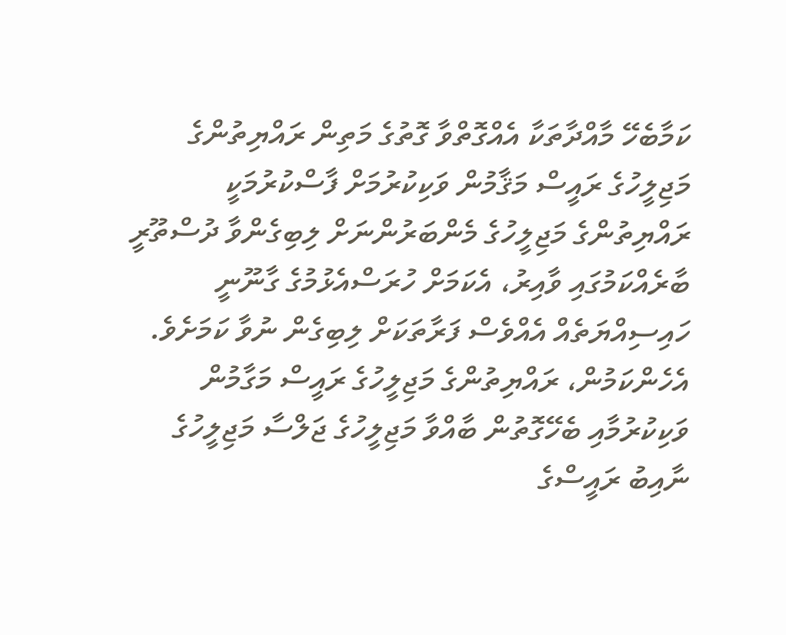ކަމާބެހޭ މާއްދާތަކާ އެއްގޮތްވާ ގޮތުގެ މަތިން ރައްޔިތުންގެ މަޖިލީހުގެ ރައީސް މަޤާމުން ވަކިކުރުމަށް ފާސްކުރުމަކީ ރައްޔިތުންގެ މަޖިލީހުގެ މެންބަރުންނަށް ލިބިގެންވާ ދުސްތޫރީ ބާރެއްކަމުގައި ވާއިރު، އެކަމަށް ހުރަސްއެޅުމުގެ ގާނޫނީ ހައިސިއްޔަތެއް އެއްވެސް ފަރާތަކަށް ލިބިގެން ނުވާ ކަމަށެވެ. އެހެންކަމުން، ރައްޔިތުންގެ މަޖިލީހުގެ ރައީސް މަގާމުން ވަކިކުރުމާއި ބެހޭގޮތުން ބާއްވާ މަޖިލީހުގެ ޖަލްސާ މަޖިލީހުގެ ނާއިބު ރައީސްގެ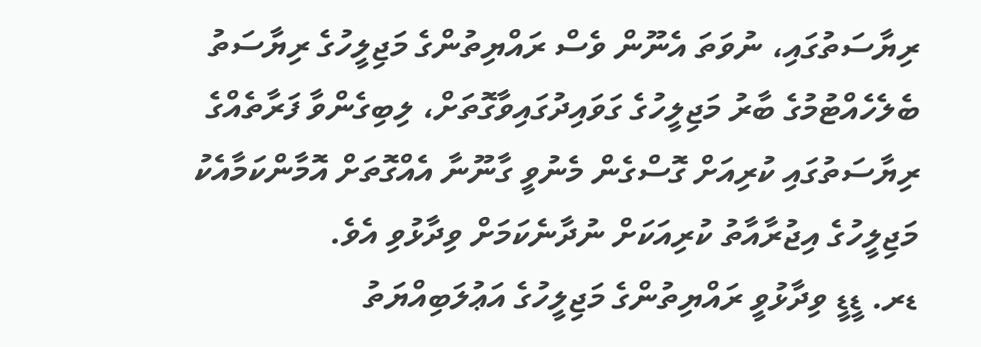ރިޔާސަތުގައި، ނުވަތަ އެނޫން ވެސް ރައްޔިތުންގެ މަޖިލީހުގެ ރިޔާސަތު ބެލެހެއްޓުމުގެ ބާރު މަޖިލީހުގެ ގަވައިދުގައިވާގޮތަށް، ލިބިގެންވާ ފަރާތެއްގެ ރިޔާސަތުގައި ކުރިއަށް ގޮސްގެން މެނުވީ ގާނޫނާ އެއްގޮތަށް އޮމާންކަމާއެކު މަޖިލީހުގެ އިޖުރާއާތު ކުރިއަކަށް ނުދާނެކަމަށް ވިދާޅުވި އެވެ.
ޑރ. ޑީޑީ ވިދާޅުވީ ރައްޔިތުންގެ މަޖިލީހުގެ އަޢުލަބިއްޔަތު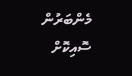މެންބަރުން ސޮއިކޮށް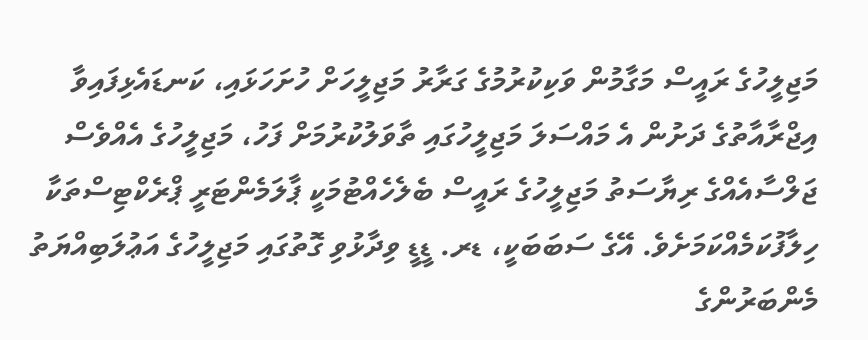މަޖިލީހުގެ ރައީސް މަގާމުން ވަކިކުރުމުގެ ގަރާރު މަޖިލީހަށް ހުށަހަޅައި، ކަނޑައެޅިފައިވާ އިޖްރާއާތުގެ ދަށުން އެ މައްސަލަ މަޖިލީހުގައި ތާވަލުކުރުމަށް ފަހު، މަޖިލީހުގެ އެއްވެސް ޖަލްސާއެއްގެ ރިޔާސަތު މަޖިލީހުގެ ރައީސް ބެލެހެއްޓުމަކީ ޕާލަމެންޓަރީ ޕްރެކްޓިސްތަކާ ހިލާފުކަމެއްކަމަށެވެ. އޭގެ ސަބަބަކީ، ޑރ. ޑީޑީ ވިދާޅުވި ގޮތުގައި މަޖިލީހުގެ އަޢުލަބިއްޔަތު މެންބަރުންގެ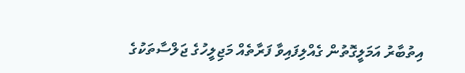އިތުބާރު އަމަލީގޮތުން ގެއްލިފައިވާ ފަރާތެއް މަޖިލީހުގެ ޖަލްސާތަކުގެ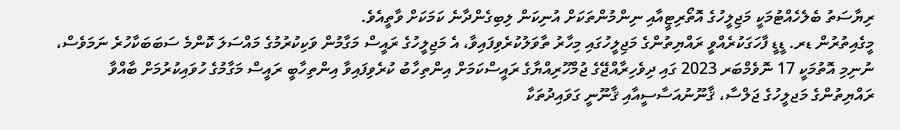ރިޔާސަތު ބެލެހެއްޓުމަކީ މަޖިލީހުގެ އޮތޯރިޓީއާއި ނިންމުންތަކަށް އުނިކަން ލިބިގެންދާނެ ކަމަކަށް ވާތީއެވެ.
މީގެއިތުރުން ޑރ. ޑީޑީ ފާހަގަކުރެއްވީ ރައްޔިތުންގެ މަޖިލީހުގައި މިހާރު ތާވަލުކުރެވިފައިވާ، އެ މަޖިލީހުގެ ރައީސް މަގާމުން ވަކިކުރުމުގެ މައްސަލަ ކޮންމެ ސަބަބަކާހުރެ ނަމަވެސް، ނުނިމި އޮތުމަކީ 17 ނޮވެމްބަރ 2023 ގައި ދިވެހިރާއްޖޭގެ ޖުމްހޫރިއްޔާގެ ރައީސްކަމަށް އިންތިހާބު ކުރެވިފައިވާ އިންތިހާބީ ރައީސް މަގާމުގެ ހުވައިކުރުމަށް ބާއްވާ ރައްޔިތުންގެ މަޖލީހުގެ ޖަލްސާ، ޤާނޫނުއަސާސީއާއި ޤާނޫނީ ގަވައިދުތަކާ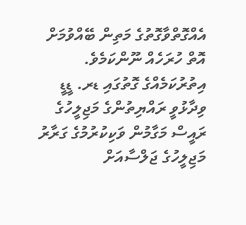އެއްގޮތްވާގޮތުގެ މަތިން ބޭއްވުމަށް އޮތް ހުރަހެއް ނޫންކަމެވެ.
އިތުރުކަމެއްގެ ގޮތުގައި ޑރ. ޑީޑީ ވިދާޅުވީ ރައްޔިތުންގެ މަޖިލީހުގެ ރައީސް މަގާމުން ވަކިކުރުމުގެ ގަރާރު މަޖިލީހުގެ ޖަލްސާއަށް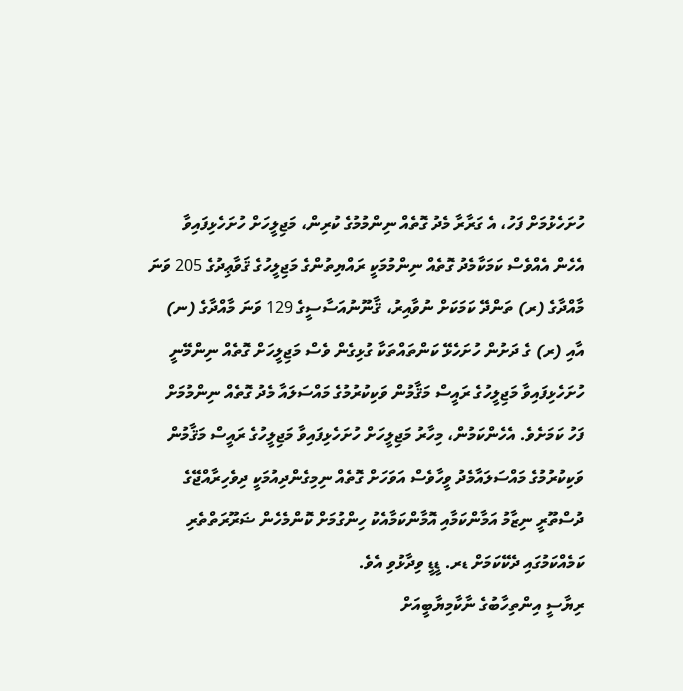ހުށަހެޅުމަށް ފަހު، އެ ގަރާރާ މެދު ގޮތެއް ނިންމުމުގެ ކުރިން، މަޖިލީހަށް ހުށަހެޅިފައިވާ އެހެން އެއްވެސް ކަމަކާމެދު ގޮތެއް ނިންމުމަކީ ރައްޔިތުންގެ މަޖިލީހުގެ ޤަވާޢިދުގެ 205 ވަނަ މާއްދާގެ (ރ) ތަންދޭ ކަމަކަށް ނުވާއިރު، ޤާނޫނުއަސާސީގެ 129 ވަނަ މާއްދާގެ (ނ) އާއި (ރ) ގެ ދަށުން ހުށަހެޅޭ ކަންތައްތަކާ ގުޅިގެން ވެސް މަޖިލީހަށް ގޮތެއް ނިންމޭނީ ހުށަހެޅިފައިވާ މަޖިލީހުގެ ރައީސް މަޤާމުން ވަކިކުރުމުގެ މައްސަލައާ މެދު ގޮތެއް ނިންމުމަށް ފަހު ކަމަށެވެ. އެހެންކަމުން، މިހާރު މަޖިލީހަށް ހުށަހެޅިފައިވާ މަޖިލީހުގެ ރައީސް މަޤާމުން ވަކިކުރުމުގެ މައްސަލައާމެދު ވީހާވެސް އަވަހަށް ގޮތެއް ނިމިގެންދިއުމަކީ ދިވެހިރާއްޖޭގެ ދުސްތޫރީ ނިޒާމު އަމާންކަމާއި އޮމާންކަމާއެކު ހިންގުމަށް ކޮންމެހެން ޟަރޫރަތްތެރި ކަމެއްކަމުގައި ދެކޭކަމަށް ޑރ. ޑީޑީ ވިދާޅުވި އެވެ.
ރިޔާސީ އިންތިހާބުގެ ނާކާމިޔާބީއަށް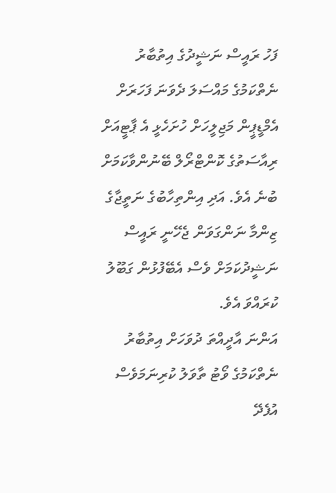ފަހު ރައީސް ނަޝީދުގެ އިތުބާރު ނެތްކަމުގެ މައްސަލަ ދެވަނަ ފަހަރަށް އެމްޑީޕީން މަޖިލީހަށް ހުށަހެޅީ އެ ޕާޓީއަށް ރިއާސަތުގެ ކޮންޓްރޯލް ބޭނުންވާކަމަށް ބުނެ އެވެ. އަދި އިންތިހާބުގެ ނަތީޖާގެ ޒިންމާ ނަންގަވަން ޖެހޭނީ ރައީސް ނަޝީދުކަމަށް ވެސް އެބޭފުޅުން ގަބޫލު ކުރައްވަ އެވެ.
އަންނަ އާދީއްތަ ދުވަހަށް އިތުބާރު ނެތްކަމުގެ ވޯޓު ތާވަލު ކުރިނަމަވެސް އުފެދޭ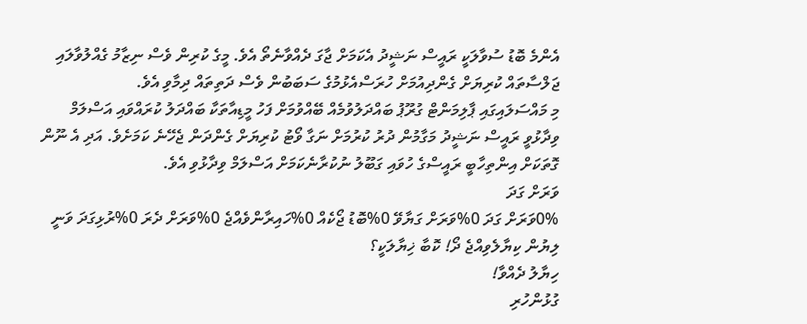އެންމެ ބޮޑު ސުވާލަކީ ރައީސް ނަޝީދު އެކަމަށް ޖާގަ ދެއްވާނެތޯ އެވެ. މީގެ ކުރިން ވެސް ނިޒާމު ގެއްލުވާލައި ޖަލްސާތައް ކުރިޔަށް ގެންދިއުމަށް ހުރަސްއެޅުމުގެ ސަބަބުން ވެސް ދަތިތައް ދިމާވި އެވެ.
މި މައްސަލައިގައި ޕާލިމަންޓް ގުރޫޕު ބައްދަލުވުމެއް ބޭއްވުމަށް ފަހު މީޑިއާތަކާ ބައްދަލު ކުރައްވައި އަސްލަމް ވިދާޅުވީ ރައީސް ނަޝީދު މަގާމުން ދުރު ކުރުމަށް ނަގާ ވޯޓު ކުރިޔަށް ގެންދަން ޖެހޭނެ ކަމަށެވެ. އަދި އެ ނޫން ގޮތަކަށް އިންތިހާބީ ރައީސްގެ ހުވައި ގަބޫލު ނުކުރާނެކަމަށް އަސްލަމް ވިދާޅުވި އެވެ.
ވަރަށް ގަދަ
0%ވަރަށް ގަދަ 0%ވަރަށް ގަޔާވޭ 0%ބޮޑު ޖޯކެއް 0%ހައިރާންވެއްޖެ 0%ވަރަށް ދެރަ 0%ރުޅިގަދަ ވަނީ
ލިޔުން ކިޔާލެވިއްޖެ ދޯ! ކޮބާ ޚިޔާލަކީ؟
ހިޔާލު ދެއްވާ!
ގުޅުންހުރި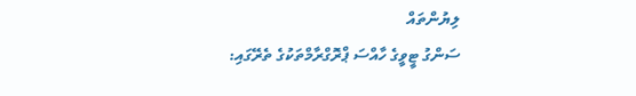ލިޔުންތައް
ސަންގު ޓީވީގެ ހާއްސަ ޕްރޮގްރާމްތަކުގެ ތެރޭގައި: